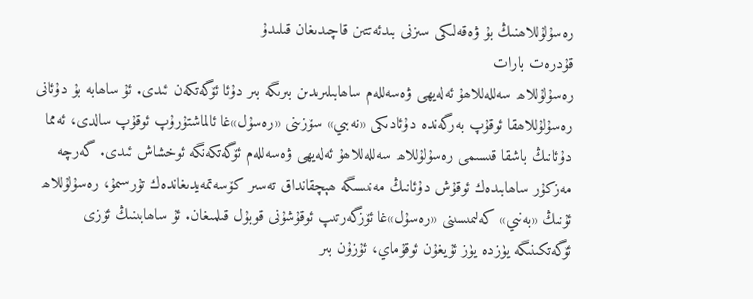رەسۇلۇللاھنىڭ بۇ ۋەقەلىكى سىزنى بىدئەتتىن قاچىدىغان قىلىدۇ
قۇدرەت بارات
رەسۇلۇللاھ سەللەللاھۇ ئەلەيھى ۋەسەللەم ساھابىلىرىدىن بىرىگە بىر دۇئا ئۆگەتكەن ئىدى. ئۇ ساھابە بۇ دۇئانى رەسۇلۇللاھقا ئوقۇپ بەرگەندە دۇئادىكى «نەبىي» سۆزىنى «رەسۇل»غا ئالماشتۇرۇپ ئوقۇپ سالدى، ئەمما دۇئانىڭ باشقا قىسىمى رەسۇلۇللاھ سەللەللاھۇ ئەلەيھى ۋەسەللەم ئۆگەتكەنگە ئوخشاش ئىدى. گەرچە مەزكۇر ساھابىدەك ئوقۇش دۇئانىڭ مەنىسىگە ھېچقانداق تەسىر كۆسەتمەيدىغاندەك تۇرسىمۇ، رەسۇلۇللاھ ئۇنىڭ «بەنىي» كەلىمىسىنى «رەسۇل»غا ئۆزگەرتىپ ئوقۇشۇنى قوبۇل قىلمىغان. ئۇ ساھابىنىڭ ئۆزى ئۆگەتكىنىگە يۈزدە يۈز ئۇيغۇن ئوقۇماي، ئۇزۇن بىر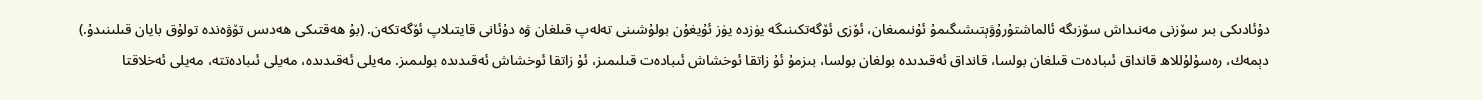دۇئادىكى بىر سۆزنى مەنىداش سۆزىگە ئالماشتۇرۇۋېتىشىگىمۇ ئۇنىمىغان، ئۆزى ئۆگەتكىنىگە يۈزدە يۈز ئۇيغۇن بولۇشىنى تەلەپ قىلغان ۋە دۇئانى قايتىلاپ ئۆگەتكەن. (بۇ ھەقتىكى ھەدىس تۆۋەندە تولۇق بايان قىلىنىدۇ.)
دېمەك، رەسۇلۇللاھ قانداق ئىبادەت قىلغان بولسا، قانداق ئەقىدىدە بولغان بولسا، بىزمۇ ئۇ زاتقا ئوخشاش ئىبادەت قىلىمىز، ئۇ زاتقا ئوخشاش ئەقىدىدە بولىمىز. مەيلى ئەقىدىدە، مەيلى ئىبادەتتە، مەيلى ئەخلاقتا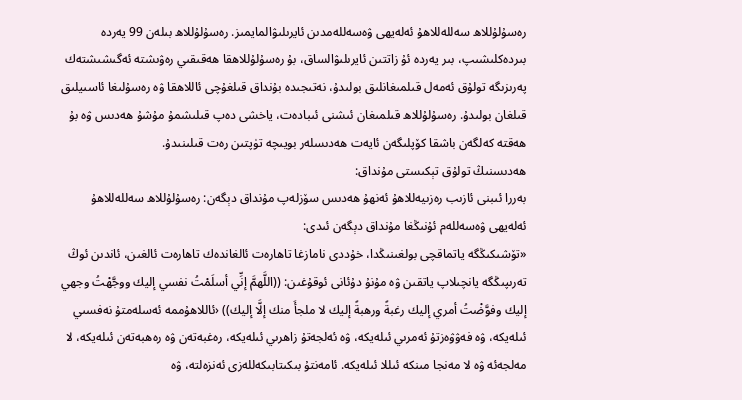رەسۇلۇللاھ سەللەللاھۇ ئەلەيھى ۋەسەللەمدىن ئايرىلىۋالمايمىز. رەسۇلۇللاھ بىلەن 99 يەردە بىردەكلىشىپ، بىر يەردە ئۇ زاتتىن ئايرىلىۋالساق، بۇ رەسۇلۇللاھقا ھەقىقىي رەۋىشتە ئەگىشىشتەك پەرىزىگە تولۇق ئەمەل قىلمىغانلىق بولىدۇ، نەتىجىدە بۇنداق قىلغۇچى ئاللاھقا ۋە رەسۇلىغا ئاسىيلىق قىلغان بولىدۇ. رەسۇلۇللاھ قىلمىغان ئىشنى ئىبادەت، ياخشى دەپ قىلىشمۇ مۇشۇ ھەدىس ۋە بۇ ھەقتە كەلگەن باشقا كۆپلىگەن ئايەت ھەدىسلەر بويىچە تۈپتىن رەت قىلىنىدۇ.
ھەدىسنىڭ تولۇق تېكىستى مۇنداق:
بەررا ئىبنى ئازىب رەزىيەللاھۇ ئەنھۇ ھەدىس سۆزلەپ مۇنداق دېگەن: رەسۇلۇللاھ سەللەللاھۇ ئەلەيھى ۋەسەللەم ئۇنىڭغا مۇنداق دېگەن ئىدى:
«تۆشىكىڭگە ياتماقچى بولغىنىڭدا، خۇددى نامازغا تاھارەت ئالغاندەك تاھارەت ئالغىن، ئاندىن ئوڭ تەرىپىڭگە يانچىلاپ ياتقىن ۋە مۇنۇ دۇئانى ئوقۇغىن: ((اللَّهمَّ إنِّي أسلَمْتُ نفسي إليك ووجَّهْتُ وجهي إليك وفوَّضْتُ أمري إليك رغبةً ورهبةً إليك لا ملجأَ منك إلَّا إليك)) ‹ئاللاھۇممە ئەسلەمتۇ نەفسىي ئىلەيكە، ۋە فەۋۋەزتۇ ئەمرىي ئىلەيكە، ۋە ئەلجەتۇ زاھرىي ئىلەيكە، رەغبەتەن ۋە رەھبەتەن ئىلەيكە، لا مەلجەئە ۋە لا مەنجا مىنكە ئىللا ئىلەيكە. ئامەنتۇ بىكىتابىكەللەزى ئەنزەلتە، ۋە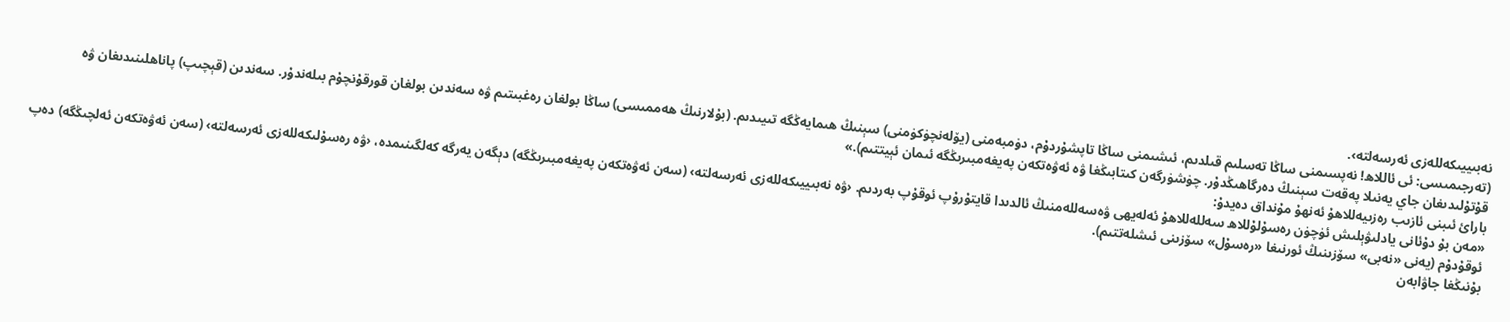نەبىييىكەللەزى ئەرسەلتە›.
(تەرجىمىسى: ئى ئاللاھ! نەپسىمنى ساڭا تەسلىم قىلدىم، ئىشىمنى ساڭا تاپشۇردۇم، دۈمبەمنى (يۆلەنچۈكۈمنى) سېنىڭ ھىمايەڭگە تىيىدىم. (بۇلارنىڭ ھەممىسى) ساڭا بولغان رەغبىتىم ۋە سەندىن بولغان قورقۇنچۇم بىلەندۇر. سەندىن (قېچىپ) پاناھلىنىدىغان ۋە قۇتۇلىدىغان جاي يەنىلا پەقەت سېنىڭ دەرگاھىڭدۇر. چۈشۈرگەن كىتابىڭغا ۋە ئەۋەتكەن پەيغەمبىرىڭگە ئىمان ئېيتتىم).»
بارائ ئىبنى ئازىب رەزىيەللاھۇ ئەنھۇ مۇنداق دەيدۇ:
«مەن بۇ دۇئانى يادلىۋېلىش ئۈچۈن رەسۇلۇللاھ سەللەللاھۇ ئەلەيھى ۋەسەللەمنىڭ ئالدىدا قايتۇرۇپ ئوقۇپ بەردىم. ‹ۋە نەبىييىكەللەزى ئەرسەلتە› (سەن ئەۋەتكەن پەيغەمبىرىڭگە) دېگەن يەرگە كەلگىنىمدە، ‹ۋە رەسۇلىكەللەزى ئەرسەلتە› (سەن ئەۋەتكەن ئەلچىڭگە) دەپ ئوقۇدۇم (يەنى «نەبى» سۆزىنىڭ ئورنىغا «رەسۇل» سۆزىنى ئىشلەتتىم).
بۇنىڭغا جاۋابەن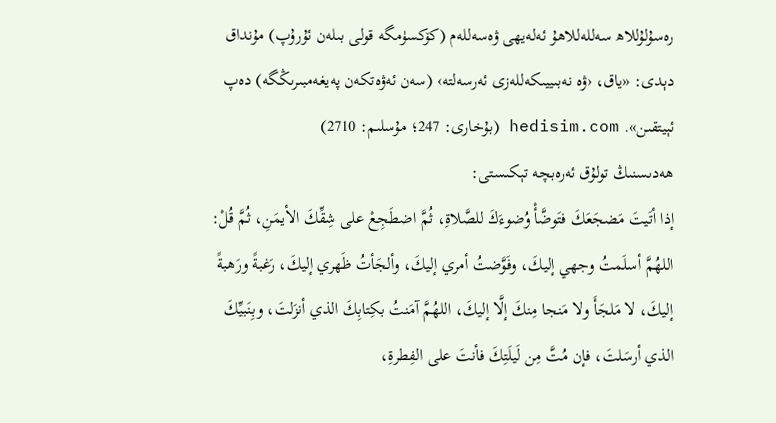رەسۇلۇللاھ سەللەللاھۇ ئەلەيھى ۋەسەللەم (كۆكسۈمگە قولى بىلەن ئۇرۇپ) مۇنداق دېدى: «ياق، ‹ۋە نەبىييىكەللەزى ئەرسەلتە› (سەن ئەۋەتكەن پەيغەمبىرىڭگە) دەپ ئېيتقىن». hedisim.com (بۇخارى: 247؛ مۇسلىم: 2710)
ھەدىسنىڭ تولۇق ئەرەبچە تېكىستى:
إذا أتَيتَ مَضجَعَكَ فتَوضَّأْ وُضوءَكَ للصَّلاةِ، ثُمَّ اضطَجِعْ على شِقِّكَ الأيمَنِ، ثُمَّ قُلْ: اللهُمَّ أسلَمتُ وجهي إليكَ، وفَوَّضتُ أمري إليكَ، وألجَأتُ ظَهري إليكَ، رَغبةً ورَهبةً إليكَ، لا مَلجَأَ ولا مَنجا مِنكَ إلَّا إليكَ، اللهُمَّ آمَنتُ بكِتابِكَ الذي أنزَلتَ، وبِنَبيِّكَ الذي أرسَلتَ، فإن مُتَّ مِن لَيلَتِكَ فأنتَ على الفِطرةِ،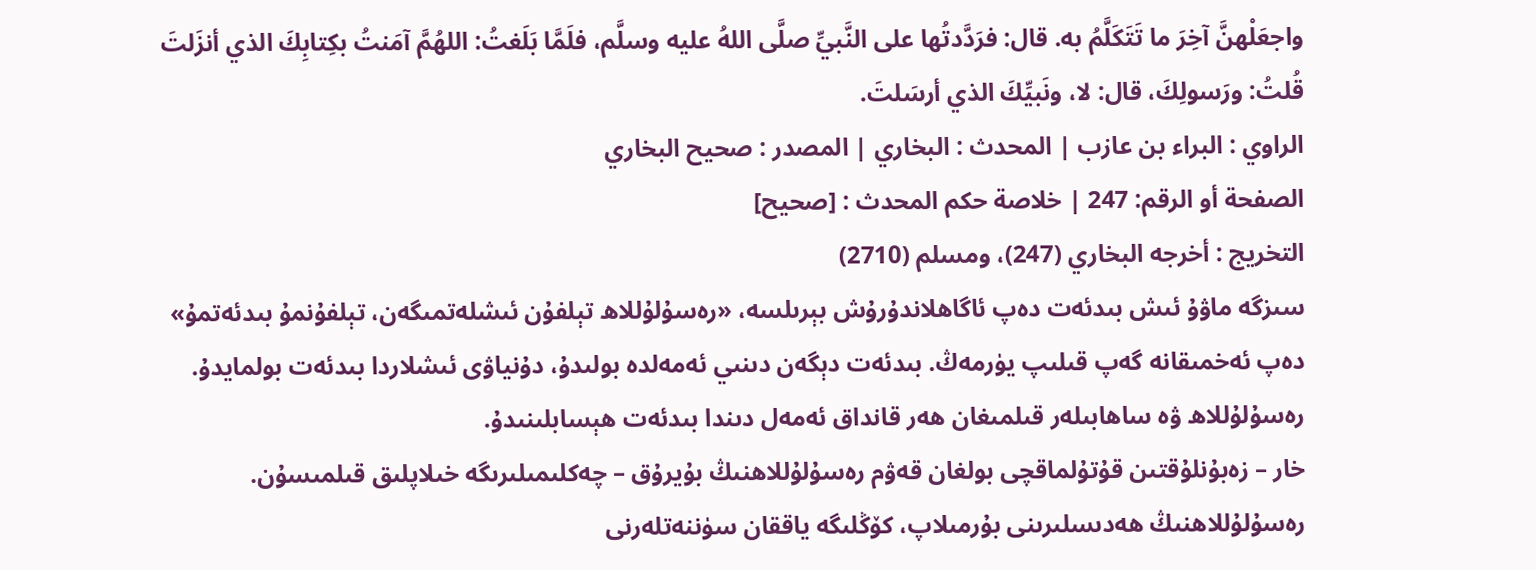واجعَلْهنَّ آخِرَ ما تَتَكَلَّمُ به. قال: فرَدَّدتُها على النَّبيِّ صلَّى اللهُ عليه وسلَّم، فلَمَّا بَلَغتُ: اللهُمَّ آمَنتُ بكِتابِكَ الذي أنزَلتَ قُلتُ: ورَسولِكَ، قال: لا، ونَبيِّكَ الذي أرسَلتَ.
الراوي : البراء بن عازب | المحدث : البخاري | المصدر : صحيح البخاري
الصفحة أو الرقم: 247 | خلاصة حكم المحدث : [صحيح]
التخريج : أخرجه البخاري (247)، ومسلم (2710)
سىزگە ماۋۇ ئىش بىدئەت دەپ ئاگاھلاندۇرۇش بېرىلسە، «رەسۇلۇللاھ تېلفۇن ئىشلەتمىگەن، تېلفۇنمۇ بىدئەتمۇ» دەپ ئەخمىقانە گەپ قىلىپ يۈرمەڭ. بىدئەت دېگەن دىنىي ئەمەلدە بولىدۇ، دۇنياۋى ئىشلاردا بىدئەت بولمايدۇ. رەسۇلۇللاھ ۋە ساھابىلەر قىلمىغان ھەر قانداق ئەمەل دىندا بىدئەت ھېسابلىنىدۇ.
خار – زەبۇنلۇقتىن قۇتۇلماقچى بولغان قەۋم رەسۇلۇللاھنىڭ بۇيرۇق – چەكلىمىلىرىگە خىلاپلىق قىلمىسۇن. رەسۇلۇللاھنىڭ ھەدىسلىرىنى بۇرمىلاپ، كۆڭلىگە ياققان سۈننەتلەرنى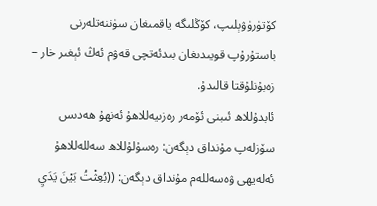كۆتۈرۈۋېلىپ، كۆڭلىگە ياقمىغان سۈننەتلەرنى باستۇرۇپ قويىدىغان بىدئەتچى قەۋم ئەڭ ئېغىر خار – زەبۇنلۇقتا قالىدۇ.
ئابدۇللاھ ئىبنى ئۆمەر رەزىيەللاھۇ ئەنھۇ ھەدىس سۆزلەپ مۇنداق دېگەن: رەسۇلۇللاھ سەللەللاھۇ ئەلەيھى ۋەسەللەم مۇنداق دېگەن: ((بُعِثْتُ بَيْنَ يَدَيِ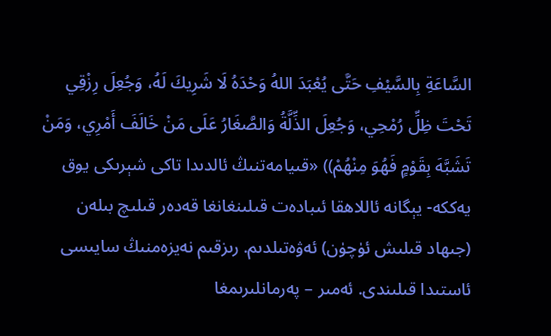السَّاعَةِ بِالسَّيْفِ حَتَّى يُعْبَدَ اللهُ وَحْدَهُ لَا شَرِيكَ لَهُ، وَجُعِلَ رِزْقِي تَحْتَ ظِلِّ رُمْحِي، وَجُعِلَ الذِّلَّةُ وَالصَّغَارُ عَلَى مَنْ خَالَفَ أَمْرِي، وَمَنْ تَشَبَّهَ بِقَوْمٍ فَهُوَ مِنْهُمْ)) «قىيامەتنىڭ ئالدىدا تاكى شېرىكى يوق يەككە- يېگانە ئاللاھقا ئىبادەت قىلىنغانغا قەدەر قىلىچ بىلەن (جىھاد قىلىش ئۈچۈن) ئەۋەتىلدىم. رىزقىم نەيزەمنىڭ سايىسى ئاستىدا قىلىندى. ئەمىر – پەرمانلىرىمغا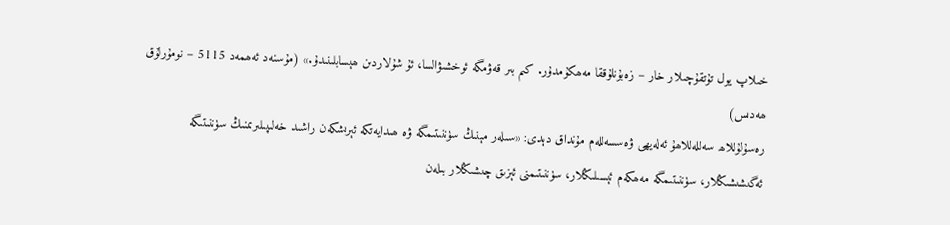خىلاپ يول تۇتقۇچىلار خار – زەبۇنلۇققا مەھكۇمدۇر. كىم بىر قەۋمگە ئوخشىۋالسا، ئۇ شۇلاردىن ھېسابلىنىدۇ.» (مۇسنەد ئەھمەد 5115 – نومۇرلۇق ھەدىس)
رەسۇلۇللاھ سەللەللاھۇ ئەلەيھى ۋەسسەللەم مۇنداق دېدى: «سىلەر مېنىڭ سۈننىتىمگە ۋە ھىدايەتكە ئېرىشكەن راشىد خەلىپىلىرىمنىڭ سۈننىتىگە ئەگىشىشىڭلار، سۈننىتىمگە مەھكەم ئېسىلىڭلار، سۈننىتىمنى ئېزىق چىشىڭلار بىلەن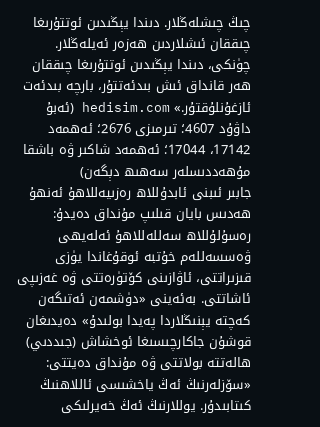چىڭ چىشلەڭلار. دىندا يېڭىدىن ئوتتۇرىغا چىققان ئىشلاردىن ھەزەر ئەيلەڭلار. چۈنكى، دىندا يېڭىدىن ئوتتۇرىغا چىققان ھەر قانداق ئىش بىدئەتتۇر، بارچە بىدئەت ئازغۇنلۇقتۇر.» hedisim.com (ئەبۇ داۋۇد 4607؛ تىرمىزى 2676؛ ئەھمەد 17142، 17044؛ ئەھمەد شاكىر ۋە باشقا مۇھەددىسلەر سەھىھ دېگەن)
جابىر ئىبنى ئابدۇللاھ رەزىيەللاھۇ ئەنھۇ ھەدىس بايان قىلىپ مۇنداق دەيدۇ: رەسۇلۇللاھ سەللەللاھۇ ئەلەيھى ۋەسسەللەم خۇتبە ئوقۇغاندا يۈزى قىزىراتتى، ئاۋازىنى كۆتۈرەتتى ۋە غەزىپى ئاشاتتى. بەئەينى «دۈشمەن ئەتىگەن كەچتە يېنىڭلاردا پەيدا بولىدۇ» دەيدىغان قوشۇن جاكارچىسىغا ئوخشاش (جىددىي) ھالەتتە بولاتتى ۋە مۇنداق دەيتتى:
«سۆزلەرنىڭ ئەڭ ياخشىسى ئاللاھنىڭ كىتابىدۇر. يوللارنىڭ ئەڭ خەيرلىكى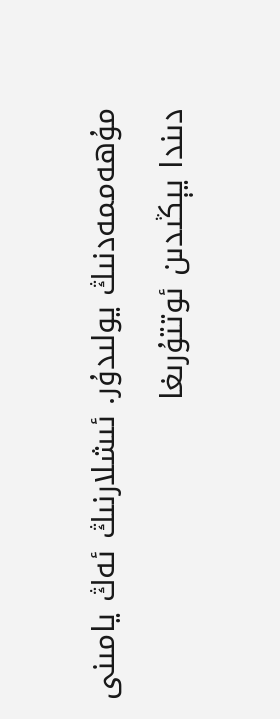مۇھەممەدنىڭ يولىدۇر. ئىشلارنىڭ ئەڭ يامىنى دىندا يېڭىدىن ئوتتۇرىغا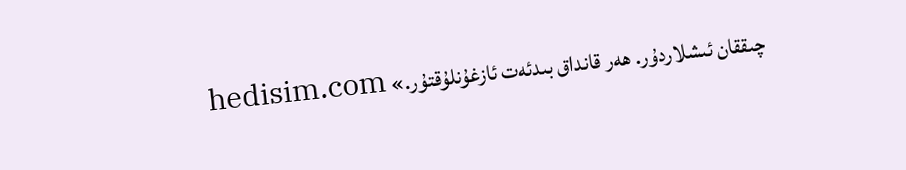چىققان ئىشلاردۇر. ھەر قانداق بىدئەت ئازغۇنلۇقتۇر.» hedisim.com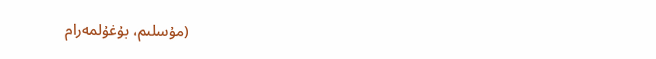(مۇسلىم، بۇغۇلمەرام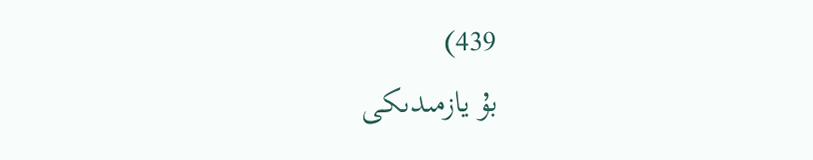439)
بۇ يازمىدىكى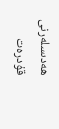ھەدىسلەرنى قۇدرەت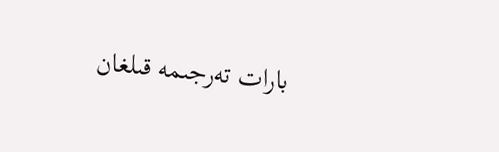بارات تەرجىمە قىلغان